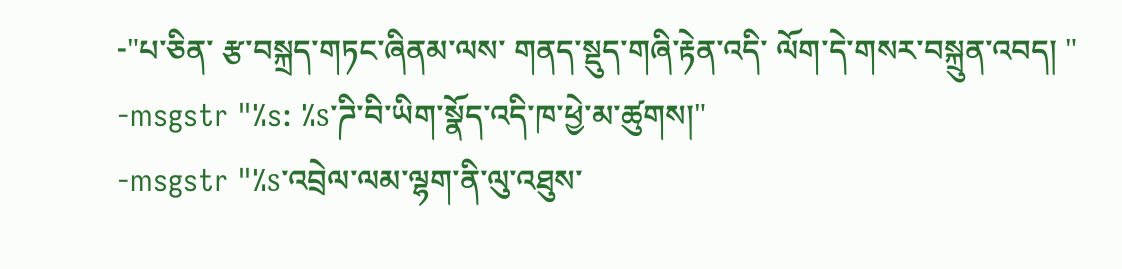-"པ་ཅིན་ རྩ་བསྐྲད་གཏང་ཞིནམ་ལས་ གནད་སྡུད་གཞི་རྟེན་འདི་ ལོག་དེ་གསར་བསྐྲུན་འབད། "
-msgstr "%s: %s་ཌི་བི་ཡིག་སྣོད་འདི་ཁ་ཕྱེ་མ་ཚུགས།"
-msgstr "%s་འབྲེལ་ལམ་ལྷག་ནི་ལུ་འཐུས་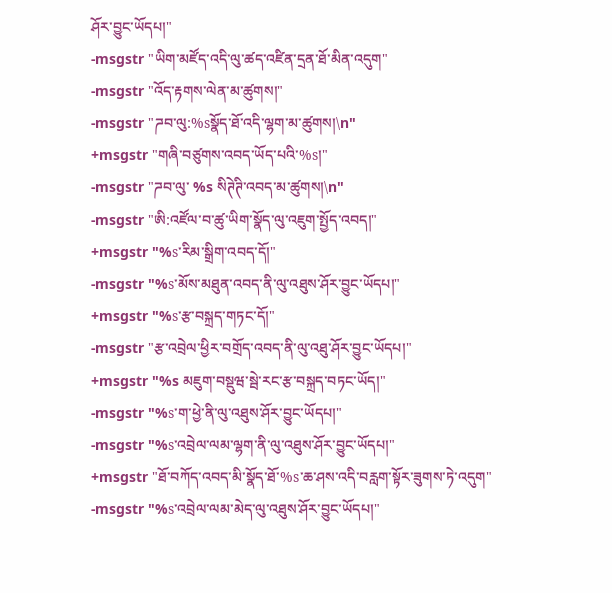ཤོར་བྱུང་ཡོདཔ།"
-msgstr "ཡིག་མཛོད་འདི་ལུ་ཚད་འཛིན་དྲན་ཐོ་མིན་འདུག"
-msgstr "འོད་རྟགས་ལེན་མ་ཚུགས།"
-msgstr "ཌབ་ལུ:%sསྣོད་ཐོ་འདི་ལྷག་མ་ཚུགས།\n"
+msgstr "གཞི་བཙུགས་འབད་ཡོད་པའི་%s།"
-msgstr "ཌབ་ལུ་ %s སིཊེཊི་འབད་མ་ཚུགས།\n"
-msgstr "ཨི:འཛོལ་བ་ཚུ་ཡིག་སྣོད་ལུ་འཇུག་སྤྱོད་འབད།"
+msgstr "%s་རིམ་སྒྲིག་འབད་དོ།"
-msgstr "%s་མོས་མཐུན་འབད་ནི་ལུ་འཐུས་ཤོར་བྱུང་ཡོདཔ།"
+msgstr "%s་རྩ་བསྐྲད་གཏང་དོ།"
-msgstr "རྩ་འབྲེལ་ཕྱིར་བགྲོད་འབད་ནི་ལུ་འཐུ་ཤོར་བྱུང་ཡོདཔ།"
+msgstr "%s མཇུག་བསྡུཝ་སྦེ་རང་རྩ་བསྐྲད་བཏང་ཡོད།"
-msgstr "%s་ག་ཕྱེ་ནི་ལུ་འཐུས་ཤོར་བྱུང་ཡོདཔ།"
-msgstr "%s་འབྲེལ་ལམ་ལྷག་ནི་ལུ་འཐུས་ཤོར་བྱུང་ཡོདཔ།"
+msgstr "ཐོ་བཀོད་འབད་མི་སྣོད་ཐོ་%s་ཆ་ཤས་འདི་བརླག་སྟོར་ཟུགས་ཏེ་འདུག"
-msgstr "%s་འབྲེལ་ལམ་མེད་ལུ་འཐུས་ཤོར་བྱུང་ཡོདཔ།"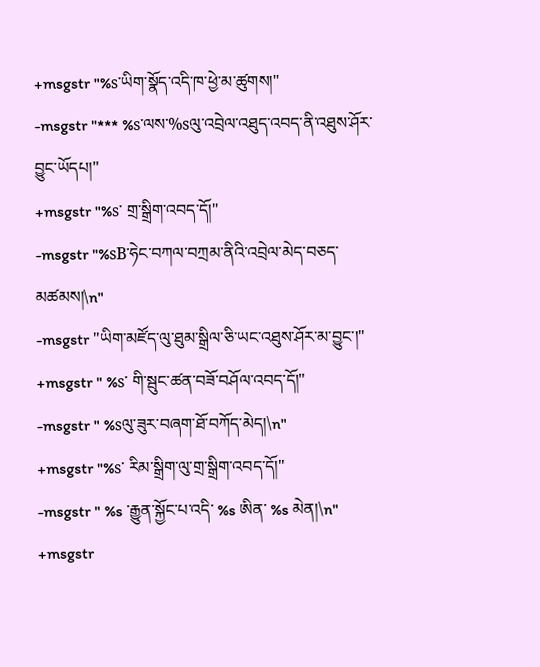+msgstr "%s་ཡིག་སྣོད་འདི་ཁ་ཕྱེ་མ་ཚུགས།"
-msgstr "*** %s་ལས་%sལུ་འབྲེལ་འཐུད་འབད་ནི་འཐུས་ཤོར་བྱུང་ཡོདཔ།"
+msgstr "%s་ གྲ་སྒྲིག་འབད་དོ།"
-msgstr "%sB་ཧེང་བཀལ་བཀྲམ་ནིའི་འབྲེལ་མེད་བཅད་མཚམས།\n"
-msgstr "ཡིག་མཛོད་ལུ་ཐུམ་སྒྲིལ་ཅི་ཡང་འཐུས་ཤོར་མ་བྱུང་།"
+msgstr " %s་ གི་སྦུང་ཚན་བཟོ་བཤོལ་འབད་དོ།"
-msgstr " %sལུ་ཟུར་བཞག་ཐོ་བཀོད་མེད།\n"
+msgstr "%s་ རིམ་སྒྲིག་ལུ་གྲ་སྒྲིག་འབད་དོ།"
-msgstr " %s ་རྒྱུན་སྐྱོང་པ་འདི་ %s ཨིན་ %s མེན།\n"
+msgstr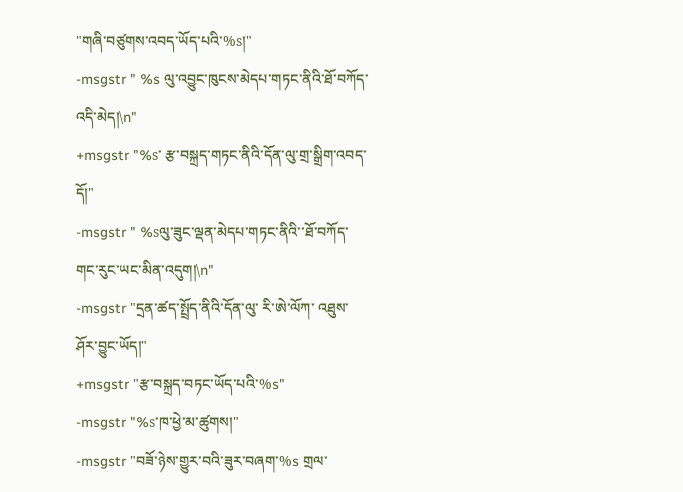"གཞི་བཙུགས་འབད་ཡོད་པའི་%s།"
-msgstr " %s ལུ་འབྱུང་ཁུངས་མེདཔ་གཏང་ནིའི་ཐོ་བཀོད་འདི་མེད།\n"
+msgstr "%s་ རྩ་བསྐྲད་གཏང་ནིའི་དོན་ལུ་གྲ་སྒྲིག་འབད་དོ།"
-msgstr " %sལུ་ཟུང་ལྡན་མེདཔ་གཏང་ནིའི་་ཐོ་བཀོད་གང་རུང་ཡང་མིན་འདུག།\n"
-msgstr "དྲན་ཚད་སྤྲོད་ནིའི་དོན་ལུ་ རི་ཨེ་ལོཀ་ འཐུས་ཤོར་བྱུང་ཡོད།"
+msgstr "རྩ་བསྐྲད་བཏང་ཡོད་པའི་%s"
-msgstr "%s་ཁ་ཕྱེ་མ་ཚུགས།"
-msgstr "བཟོ་ཉེས་གྱུར་བའི་ཟུར་བཞག་%s གྲལ་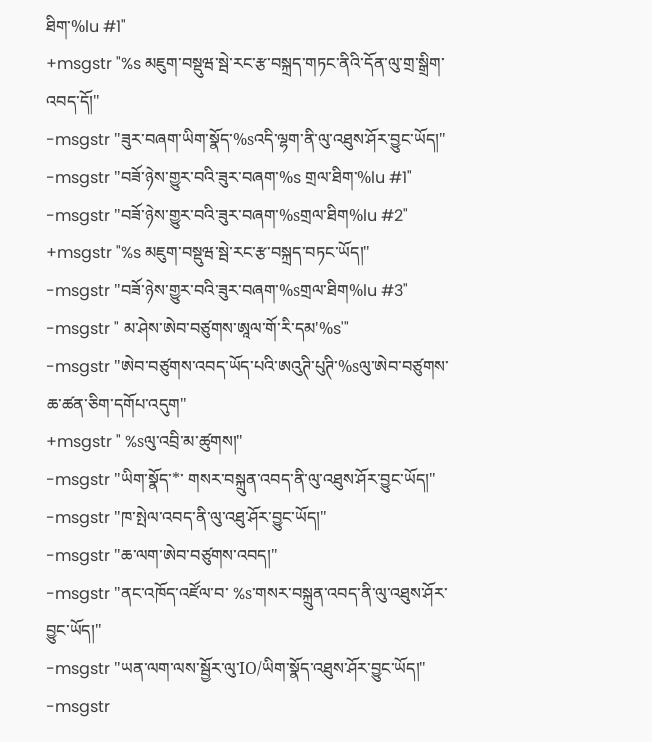ཐིག་%lu #1"
+msgstr "%s མཇུག་བསྡུཝ་སྦེ་རང་རྩ་བསྐྲད་གཏང་ནིའི་དོན་ལུ་གྲ་སྒྲིག་འབད་དོ།"
-msgstr "ཟུར་བཞག་ཡིག་སྣོད་%sའདི་ལྷག་ནི་ལུ་འཐུས་ཤོར་བྱུང་ཡོད།"
-msgstr "བཟོ་ཉེས་གྱུར་བའི་ཟུར་བཞག་%s གྲལ་ཐིག་%lu #1"
-msgstr "བཟོ་ཉེས་གྱུར་བའི་ཟུར་བཞག་%sགྲལ་ཐིག%lu #2"
+msgstr "%s མཇུག་བསྡུཝ་སྦེ་རང་རྩ་བསྐྲད་བཏང་ཡོད།"
-msgstr "བཟོ་ཉེས་གྱུར་བའི་ཟུར་བཞག་%sགྲལ་ཐིག%lu #3"
-msgstr " མ་ཤེས་ཨེབ་བཙུགས་ཨཱལ་གོ་རི་དམ'%s'"
-msgstr "ཨེབ་བཙུགས་འབད་ཡོད་པའི་ཨའུཊི་པུཊི་%sལུ་ཨེབ་བཙུགས་ཆ་ཚན་ཅིག་དགོཔ་འདུག"
+msgstr " %sལུ་འབྲི་མ་ཚུགས།"
-msgstr "ཡིག་སྣོད་*་ གསར་བསྐྲུན་འབད་ནི་ལུ་འཐུས་ཤོར་བྱུང་ཡོད།"
-msgstr "ཁ་སྤེལ་འབད་ནི་ལུ་འཐུ་ཤོར་བྱུང་ཡོད།"
-msgstr "ཆ་ལག་ཨེབ་བཙུགས་འབད།"
-msgstr "ནང་འཁོད་འཛོལ་བ་ %s་གསར་བསྐྲུན་འབད་ནི་ལུ་འཐུས་ཤོར་བྱུང་ཡོད།"
-msgstr "ཡན་ལག་ལས་སྦྱོར་ལུ་IO/ཡིག་སྣོད་འཐུས་ཤོར་བྱུང་ཡོད།"
-msgstr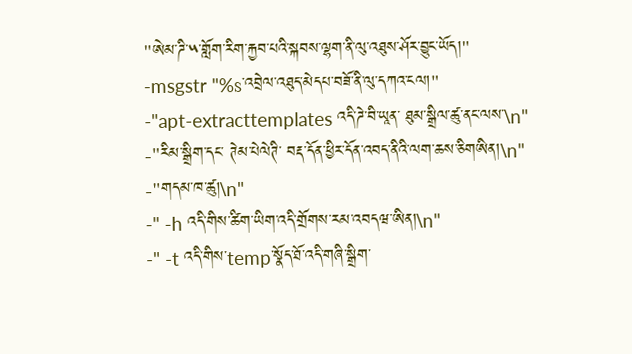"ཨེམ་ཌི་༥་གློག་རིག་རྐྱབ་པའི་སྐབས་ལྷག་ནི་ལུ་འཐུས་ཤོར་བྱུང་ཡོད།"
-msgstr "%s་འབྲེལ་འཐུད་མེདཔ་བཟོ་ནི་ལུ་དཀའ་ངལ།"
-"apt-extracttemplates འདི་ཌེ་བི་ཡཱན་ ཐུམ་སྒྲིལ་ཚུ་ནང་ལས་\n"
-"རིམ་སྒྲིག་དང་ ཊེམ་པེལེཊི་ བརྡ་དོན་ཕྱིར་དོན་འབད་ནིའི་ལག་ཆས་ཅིགཨིན།\n"
-"གདམ་ཁ་ཚུ།\n"
-" -h འདི་གིས་ཚིག་ཡིག་འདི་གྲོགས་རམ་འབདཝ་ཨིན།\n"
-" -t འདི་གིས་temp་སྣོད་ཐོ་འདི་གཞི་སྒྲིག་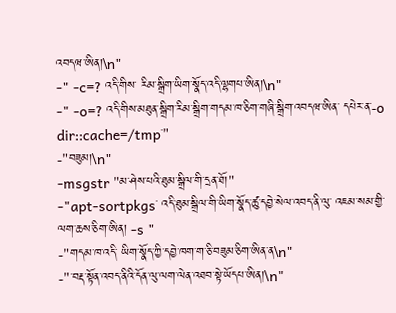འབདཝ་ཨིན།\n"
-" -c=? འདི་གིས་ རིམ་སྒྲིག་ཡིག་སྣོད་འདི་ལྷགཔ་ཨིན།\n"
-" -o=? འདི་གིས་མཐུན་སྒྲིག་རིམ་སྒྲིག་གདམ་ཁ་ཅིག་གཞི་སྒྲིག་འབདཝ་ཨིན་ དཔེར་ན་-o dir::cache=/tmp་"
-"བཟུམ།\n"
-msgstr "མ་ཤེས་པའི་ཐུམ་སྒྲིལ་གི་དྲན་ཐོ།"
-"apt-sortpkgs་ འདི་ཐུམ་སྒྲིལ་གི་ཡིག་སྣོད་ཚུ་དབྱེ་སེལ་འབད་ནི་ལུ་ འཇམ་སམ་གྱི་ལག་ཆས་ཅིག་ཨིན། -s "
-"གདམ་ཁ་འདི་ ཡིག་སྣོད་ཀྱི་དབྱེ་ཁག་ག་ཅི་བཟུམ་ཅིག་ཨིན་ན\n"
-"་བརྡ་སྟོན་འབད་ནིའི་དོན་ལུ་ལག་ལེན་འཐབ་སྟེ་ཡོདཔ་ཨིན།\n"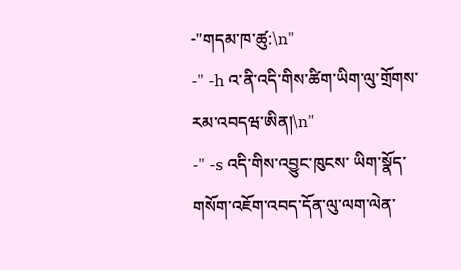-"གདམ་ཁ་ཚུ:\n"
-" -h འ་ནི་འདི་གིས་ཚིག་ཡིག་ལུ་གྲོགས་རམ་འབདཝ་ཨིན།\n"
-" -s འདི་གིས་འབྱུང་ཁུངས་ ཡིག་སྣོད་གསོག་འཇོག་འབད་དོན་ལུ་ལག་ལེན་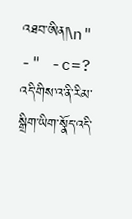འཐབ་ཨིན།\n"
-" -c=? འདི་གིས་འ་ནི་རིམ་སྒྲིག་ཡིག་སྣོད་འདི་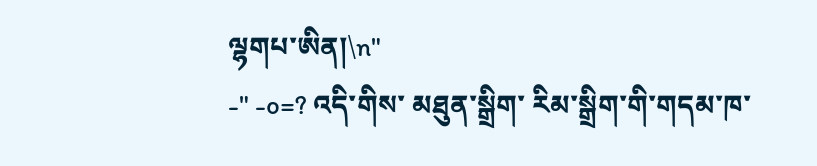ལྷགཔ་ཨིན།\n"
-" -o=? འདི་གིས་ མཐུན་སྒྲིག་ རིམ་སྒྲིག་གི་གདམ་ཁ་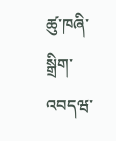ཚུ་ཁཞི་སྒྲིག་འབདཝ་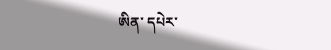ཨིན་ དཔེར་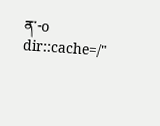ན་-o dir::cache=/"